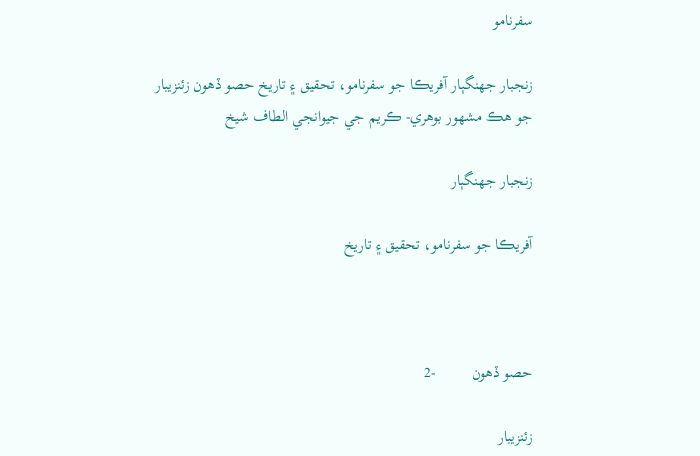سفرنامو

زنجبار جهنگٻار آفريڪا جو سفرنامو، تحقيق ۽ تاريخ حصو ڏهون زئنزيبار جو هڪ مشهور بوهري- ڪريم جي جيوانجي الطاف شيخ

زنجبار جهنگٻار

آفريڪا جو سفرنامو، تحقيق ۽ تاريخ



حصو ڏهون         -2

زئنزيبار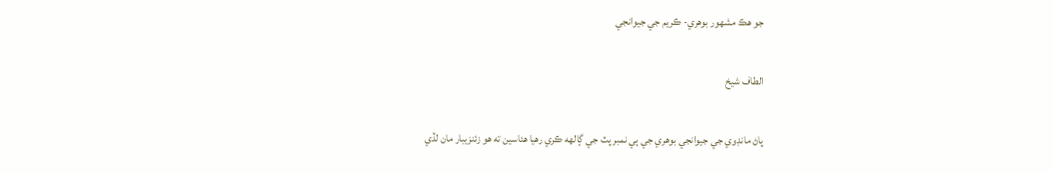جو هڪ مشهور بوهري- ڪريم جي جيوانجي

الطاف شيخ

پاڻ مانڊوي جي جيوانجي بوهري جي ٻي نمبر پٽ جي ڳالهه ڪري رهيا هئاسين ته هو زئنزيبار مان لڏي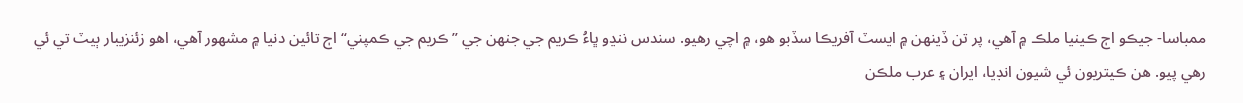ممباسا- جيڪو اڄ ڪينيا ملڪ ۾ آهي، پر تن ڏينهن ۾ ايسٽ آفريڪا سڏبو هو، ۾ اچي رهيو. سندس ننڍو ڀاءُ ڪريم جي جنهن جي ”ڪريم جي ڪمپني“ اڄ تائين دنيا ۾ مشهور آهي، اهو زئنزيبار ٻيٽ تي ئي رهي پيو. هن ڪيتريون ئي شيون انڊيا، ايران ۽ عرب ملڪن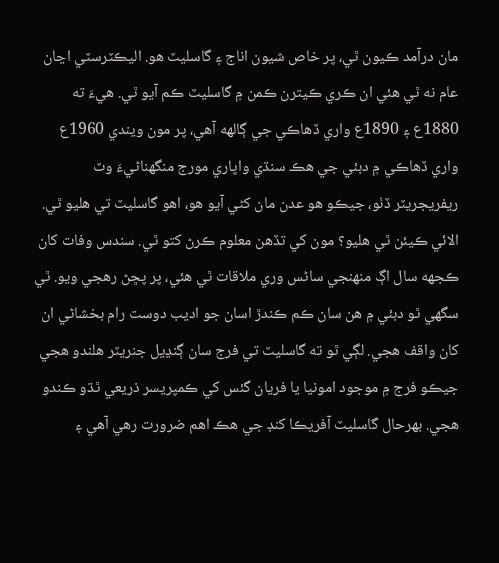مان درآمد ڪيون ٿي، پر خاص شيون اناج ۽ گاسليٽ هو. اليڪٽرسٽي اڃان عام نه ٿي هئي ان ڪري ڪيترن ڪمن ۾ گاسليٽ ڪم آيو ٿي. هيءَ ته 1880ع ۽ 1890ع واري ڏهاڪي جي ڳالهه آهي، پر مون ويندي 1960ع واري ڏهاڪي ۾ دبئي جي هڪ سنڌي واپاري مورج منگهناڻيءَ وٽ ريفريجريٽر ڏٺو، جيڪو هو عدن مان کڻي آيو هو، اهو گاسليٽ تي هليو ٿي. الائي ڪيئن ٿي هليو؟ مون کي تڏهن معلوم ڪرڻ کتو ٿي. سندس وفات کان ڪجهه سال اڳ منهنجي ساڻس وري ملاقات ٿي هئي، پر پڇڻ رهجي ويو. ٿي سگهي ٿو دبئي ۾ هن سان ڪم ڪندڙ اسان جو اديب دوست رام بخشاڻي ان کان واقف هجي. لڳي ٿو ته گاسليٽ تي فرج سان ڳنڍيل جنريٽر هلندو هجي جيڪو فرج ۾ موجود امونيا يا فريان گئس کي ڪمپريسر ذريعي ٿڌو ڪندو هجي. بهرحال گاسليٽ آفريڪا کنڊ جي هڪ اهم ضرورت رهي آهي ۽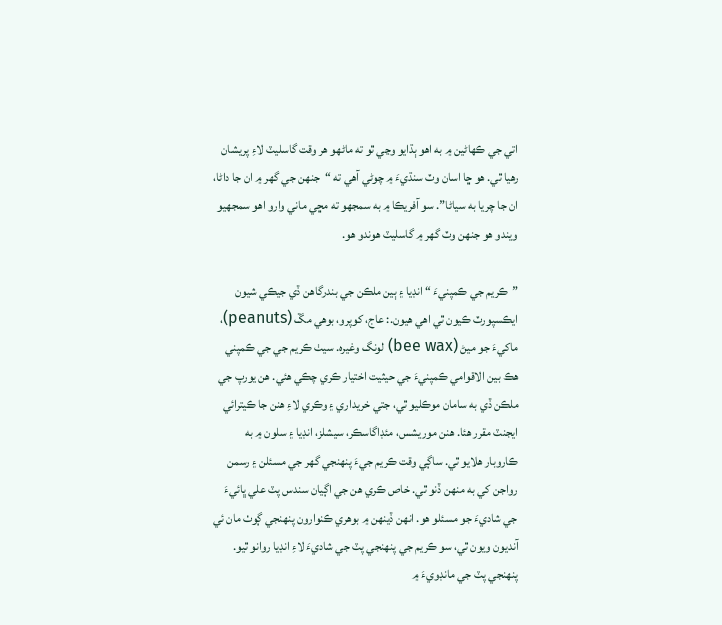اتي جي ڪهاڻين ۾ به اهو ٻڌايو وڃي ٿو ته ماڻهو هر وقت گاسليٽ لاءِ پريشان رهيا ٿي. هو ڇا اسان وٽ سنڌيءَ ۾ چوڻي آهي ته “جنهن جي گهر ۾ ان جا داڻا، ان جا چريا به سياڻا”. سو آفريڪا ۾ به سمجهو ته مڇي ماني وارو اهو سمجهيو ويندو هو جنهن وٽ گهر ۾ گاسليٽ هوندو هو.

”ڪريم جي ڪمپنيءَ “ انڊيا ۽ ٻين ملڪن جي بندرگاهن ڏي جيڪي شيون ايڪسپورٽ ڪيون ٿي اهي هيون.: عاج، کوپرو، بوهي مڱ (peanuts)، ماکيءَ جو ميڻ (bee wax) لونگ وغيره. سيٺ ڪريم جي جي ڪمپني هڪ بين الاقوامي ڪمپنيءَ جي حيثيت اختيار ڪري چڪي هئي. هن يورپ جي ملڪن ڏي به سامان موڪليو ٿي، جتي خريداري ۽ وڪري لاءِ هنن جا ڪيترائي ايجنٽ مقرر هئا. هنن موريشس، مئڊاگاسڪر، سيشلز، انڊيا ۽ سلون ۾ به ڪاروبار هلايو ٿي. ساڳي وقت ڪريم جيءَ پنهنجي گهر جي مسئلن ۽ رسمن رواجن کي به منهن ڏنو ٿي. خاص ڪري هن جي اڳيان سندس پٽ علي ڀائيءَ جي شاديءَ جو مسئلو هو. انهن ڏينهن ۾ بوهري ڪنوارون پنهنجي ڳوٺ مان ئي آنديون ويون ٿي، سو ڪريم جي پنهنجي پٽ جي شاديءَ لاءِ انڊيا روانو ٿيو. پنهنجي پٽ جي مانڊويءَ ۾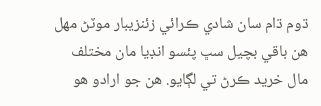ڌوم ڌام سان شادي ڪرائي زئنزيبار موٽڻ مهل هن باقي بچيل سڀ پئسو انڊيا مان مختلف مال خريد ڪرڻ تي لڳايو. هن جو ارادو هو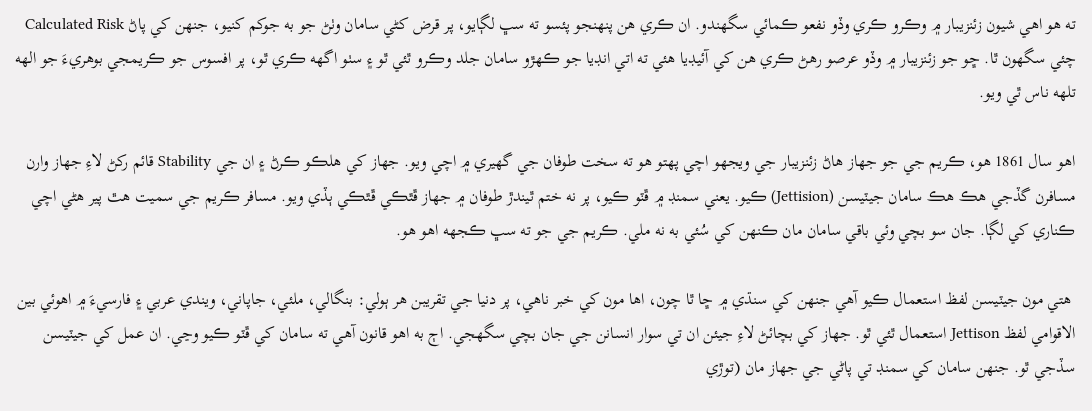ته هو اهي شيون زئنزيبار ۾ وڪرو ڪري وڏو نفعو ڪمائي سگهندو. ان ڪري هن پنهنجو پئسو ته سڀ لڳايو، پر قرض کڻي سامان وٺڻ جو به جوکم کنيو، جنهن کي پاڻ Calculated Risk چئي سگهون ٿا. ڇو جو زئنزيبار ۾ وڏو عرصو رهڻ ڪري هن کي آئيڊيا هئي ته اتي انڊيا جو ڪهڙو سامان جلد وڪرو ٿئي ٿو ۽ سٺو اگهه ڪري ٿو، پر افسوس جو ڪريمجي بوهريءَ جو الهه تلهه ناس ٿي ويو.

اهو سال 1861 هو، ڪريم جي جو جهاز هاڻ زئنزيبار جي ويجهو اچي پهتو هو ته سخت طوفان جي گهيري ۾ اچي ويو. جهاز کي هلڪو ڪرڻ ۽ ان جي Stability قائم رکڻ لاءِ جهاز وارن مسافرن گڏجي هڪ هڪ سامان جيٽيسن (Jettision) ڪيو. يعني سمنڊ ۾ ڦٽو ڪيو، پر نه ختم ٿيندڙ طوفان ۾ جهاز ڦٿڪي ڦٿڪي ٻڏي ويو. مسافر ڪريم جي سميت هٿ پير هڻي اچي ڪناري کي لڳا. جان سو بچي وئي باقي سامان مان ڪنهن کي سُئي به نه ملي. ڪريم جي جو ته سڀ ڪجهه اهو هو.

 هتي مون جيٽيسن لفظ استعمال ڪيو آهي جنهن کي سنڌي ۾ ڇا ٿا چون، اها مون کي خبر ناهي، پر دنيا جي تقريبن هر ٻولي: بنگالي، ملئي، جاپاني، ويندي عربي ۽ فارسيءَ ۾ اهوئي بين الاقوامي لفظ Jettison استعمال ٿئي ٿو. جهاز کي بچائڻ لاءِ جيئن ان تي سوار انسانن جي جان بچي سگهجي. اڄ به اهو قانون آهي ته سامان کي ڦٽو ڪيو وڃي. ان عمل کي جيٽيسن سڏجي ٿو. جنهن سامان کي سمنڊ تي پاڻي جي جهاز مان (توڙي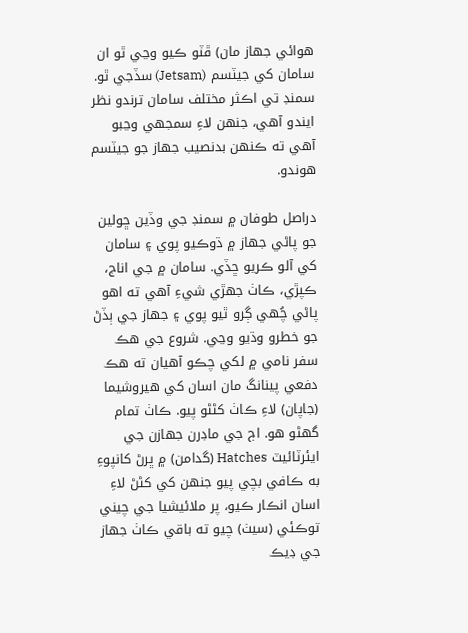هوائي جهاز مان) ڦٽو ڪيو وڃي ٿو ان سامان کي جيٽسم (Jetsam) سڏجي ٿو. سمنڊ تي اڪثر مختلف سامان ترندو نظر ايندو آهي، جنهن لاءِ سمجهي وڃبو آهي ته ڪنهن بدنصيب جهاز جو جيٽسم هوندو.

دراصل طوفان ۾ سمنڊ جي وڏين ڇولين جو پاڻي جهاز ۾ ڌوڪيو پوي ۽ سامان کي آلو ڪريو ڇڏي. سامان ۾ جي اناج، ڪپڙي، ڪاٺ جهڙي شيءِ آهي ته اهو پاڻي چُهي ڳرو ٿيو پوي ۽ جهاز جي ٻڏڻ جو خطرو وڌيو وڃي. شروع جي هڪ سفر نامي ۾ لکي چڪو آهيان ته هڪ دفعي پينانگ مان اسان کي هيروشيما (جاپان) لاءِ ڪاٺ کڻڻو پيو. ڪاٺ تمام گهڻو هو. اڄ جي ماڊرن جهازن جي ايئرٽائيٽ Hatches (گدامن) ۾ ڀرڻ کانپوءِ به ڪافي بچي پيو جنهن کي کڻڻ لاءِ اسان انڪار ڪيو، پر ملائيشيا جي چيني توڪئي (سيٺ) چيو ته باقي ڪاٺ جهاز جي ڊيڪ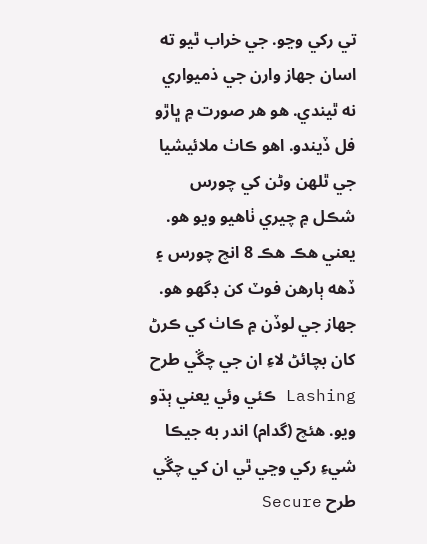تي رکي وڃو. جي خراب ٿيو ته اسان جهاز وارن جي ذميواري نه ٿيندي. هو هر صورت ۾ ڀاڙو فل ڏيندو. اهو ڪاٺ ملائيشيا جي ٿلهن وڻن کي چورس شڪل ۾ چيري ٺاهيو ويو هو. يعني هڪ هڪ 8 انچ چورس ۽ ڏهه ٻارهن فوٽ کن ڊگهو هو. جهاز جي لوڏن ۾ ڪاٺ کي ڪرڻ کان بچائڻ لاءِ ان جي چڱي طرح Lashing ڪئي وئي يعني ٻڌو ويو. هئچ (گدام) اندر به جيڪا شيءِ رکي وڃي ٿي ان کي چڱي طرح Secure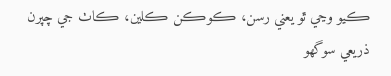ڪيو وڃي ٿو يعني رسن، ڪوڪن ڪلين، ڪاٺ جي چپرن ذريعي سوگهو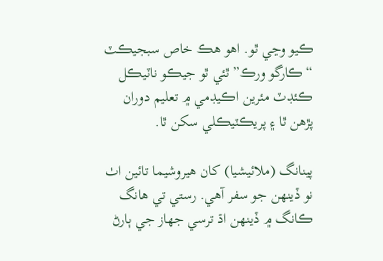ڪيو وڃي ٿو. اهو هڪ خاص سبجيڪٽ “ڪارگو ورڪ” ٿئي ٿو جيڪو ناٽيڪل ڪئڊٽ مئرين اڪيڊمي ۾ تعليم دوران پڙهن ٿا ۽ پريڪٽيڪلي سکن ٿا.

پينانگ (ملائيشيا) کان هيروشيما تائين اٺ نو ڏينهن جو سفر آهي. رستي تي هانگ ڪانگ ۾ ڏينهن اڌ ترسي جهاز جي ٻارڻ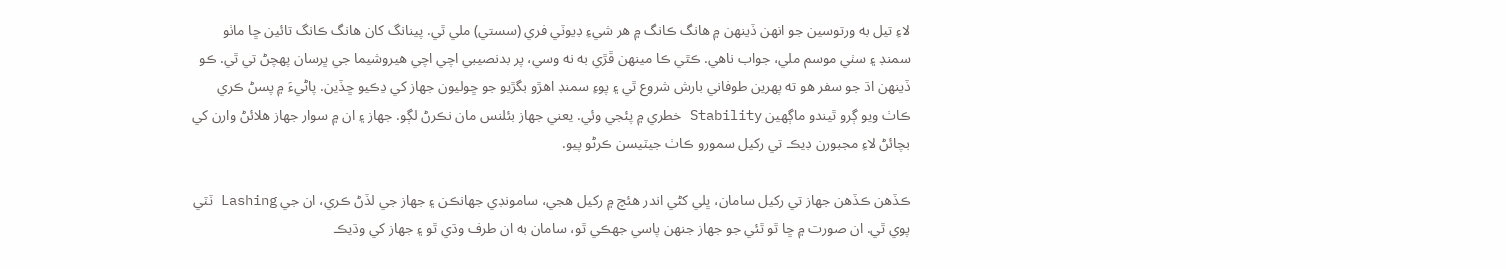لاءِ تيل به ورتوسين جو انهن ڏينهن ۾ هانگ ڪانگ ۾ هر شيءِ ڊيوٽي فري (سستي) ملي ٿي. پينانگ کان هانگ ڪانگ تائين ڇا ماٺو سمنڊ ۽ سٺي موسم ملي، جواب ناهي. ڪٿي ڪا مينهن ڦڙي به نه وسي، پر بدنصيبي اچي اچي هيروشيما جي ڀرسان پهچڻ تي ٿي. ڪو ڏينهن اڌ جو سفر هو ته پهرين طوفاني بارش شروع ٿي ۽ پوءِ سمنڊ اهڙو بگڙيو جو ڇوليون جهاز کي ڍڪيو ڇڏين. پاڻيءَ ۾ پسڻ ڪري ڪاٺ ويو ڳرو ٿيندو ماڳهين Stability خطري ۾ پئجي وئي. يعني جهاز بئلنس مان نڪرڻ لڳو. جهاز ۽ ان ۾ سوار جهاز هلائڻ وارن کي بچائڻ لاءِ مجبورن ڊيڪ تي رکيل سمورو ڪاٺ جيٽيسن ڪرڻو پيو.

ڪڏهن ڪڏهن جهاز تي رکيل سامان، ڀلي کڻي اندر هئچ ۾ رکيل هجي، سامونڊي جهانڪن ۽ جهاز جي لڏڻ ڪري، ان جي Lashing ٽٽي پوي ٿي. ان صورت ۾ ڇا ٿو ٿئي جو جهاز جنهن پاسي جهڪي ٿو، سامان به ان طرف وڌي ٿو ۽ جهاز کي وڌيڪ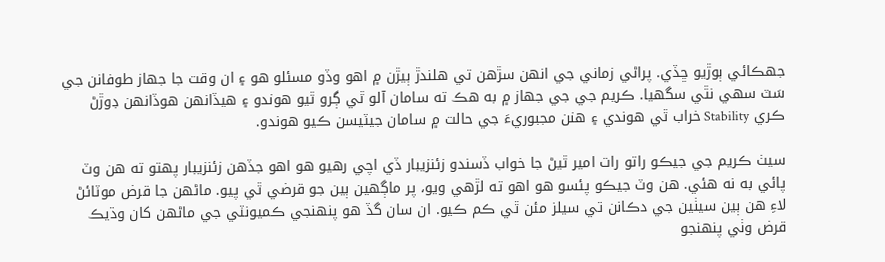جهڪائي ٻوڙيو ڇڏي. پراڻي زماني جي انهن سڙهن تي هلندڙ ٻيڙن ۾ اهو وڏو مسئلو هو ۽ ان وقت جا جهاز طوفانن جي سَٽ سهي نٿي سگهيا. ڪريم جي جي جهاز ۾ به هڪ ته سامان آلو ٿي ڳرو ٿيو هوندو ۽ هيڏانهن هوڏانهن ڊوڙڻ ڪري Stability خراب ٿي هوندي ۽ هنن مجبوريءَ جي حالت ۾ سامان جيٽيسن ڪيو هوندو.

سيٺ ڪريم جي جيڪو راتو رات امير ٿيڻ جا خواب ڏسندو زئنزيبار ڏي اچي رهيو هو اهو جڏهن زئنزيبار پهتو ته هن وٽ پائي به نه هئي. هن وٽ جيڪو پئسو هو اهو ته لڙهي ويو، پر ماڳهين ٻين جو قرضي ٿي پيو. ماڻهن جا قرض موٽائڻ لاءِ هن ٻين سيٺين جي دڪانن تي سيلز مئن ٿي ڪم ڪيو. ان سان گڏ هو پنهنجي ڪميونٽي جي ماڻهن کان وڌيڪ قرض وٺي پنهنجو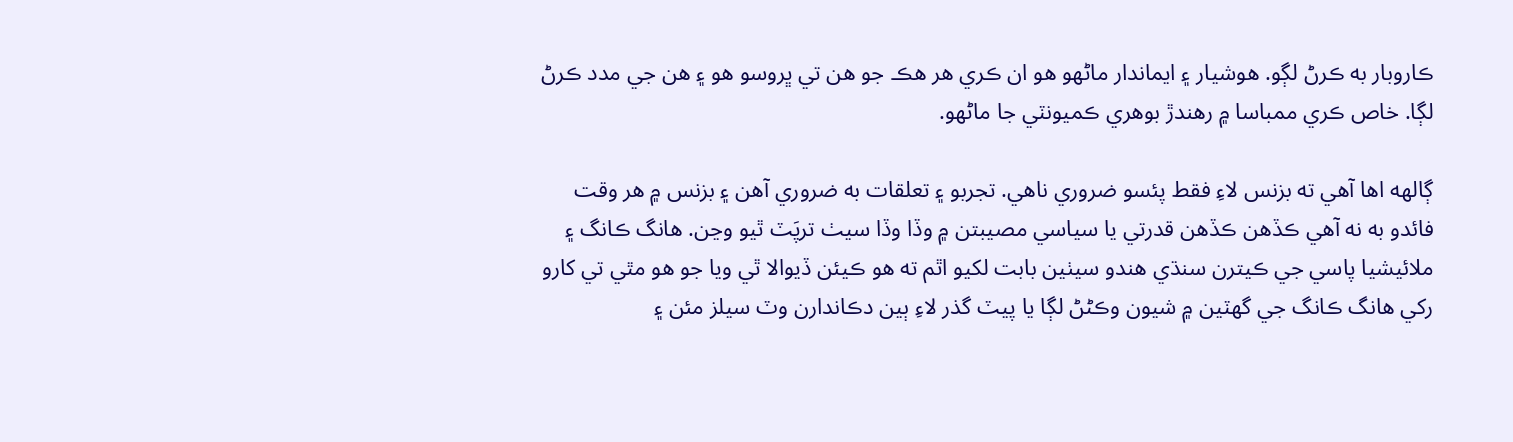ڪاروبار به ڪرڻ لڳو. هوشيار ۽ ايماندار ماڻهو هو ان ڪري هر هڪ جو هن تي ڀروسو هو ۽ هن جي مدد ڪرڻ لڳا. خاص ڪري ممباسا ۾ رهندڙ بوهري ڪميونٽي جا ماڻهو.

ڳالهه اها آهي ته بزنس لاءِ فقط پئسو ضروري ناهي. تجربو ۽ تعلقات به ضروري آهن ۽ بزنس ۾ هر وقت فائدو به نه آهي ڪڏهن ڪڏهن قدرتي يا سياسي مصيبتن ۾ وڏا وڏا سيٺ ترپَٽ ٿيو وڃن. هانگ ڪانگ ۽ ملائيشيا پاسي جي ڪيترن سنڌي هندو سيٺين بابت لکيو اٿم ته هو ڪيئن ڏيوالا ٿي ويا جو هو مٿي تي کارو رکي هانگ ڪانگ جي گهٽين ۾ شيون وڪڻڻ لڳا يا پيٽ گذر لاءِ ٻين دڪاندارن وٽ سيلز مئن ۽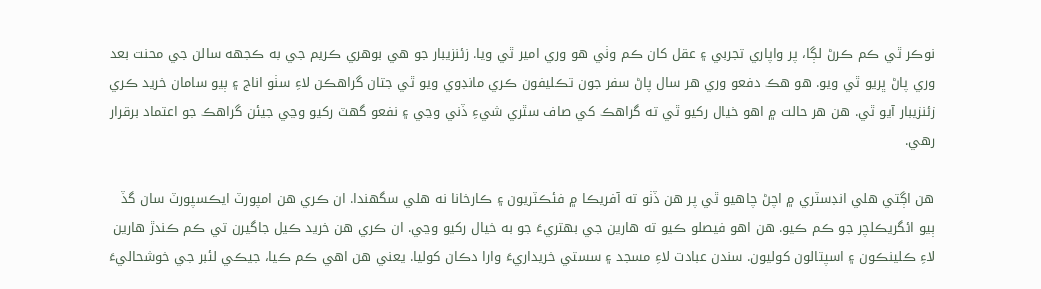نوڪر ٿي ڪم ڪرڻ لڳا، پر واپاري تجربي ۽ عقل کان ڪم وٺي هو وري امير ٿي ويا. زئنزيبار جو هي بوهري ڪريم جي به ڪجهه سالن جي محنت بعد وري پاڻ ڀريو ٿي ويو. هو هڪ دفعو وري هر سال پاڻ سفر جون تڪليفون ڪري مانڊوي ويو ٿي جتان گراهڪن لاءِ سٺو اناج ۽ ٻيو سامان خريد ڪري زئنزيبار آيو ٿي. هن هر حالت ۾ اهو خيال رکيو ٿي ته گراهڪ کي صاف سٿري شيءِ ڏني وڃي ۽ نفعو گهٽ رکيو وڃي جيئن گراهڪ جو اعتماد برقرار رهي.

هن اڳتي هلي انڊسٽري ۾ اچڻ چاهيو ٿي پر هن ڏٺو ته آفريڪا ۾ فئڪٽريون ۽ ڪارخانا نه هلي سگهندا. ان ڪري هن امپورٽ ايڪسپورٽ سان گڏ ٻيو ائگريڪلچر جو ڪم ڪيو. هن اهو فيصلو ڪيو ته هارين جي بهتريءَ جو به خيال رکيو وڃي. ان ڪري هن خريد ڪيل جاگيرن تي ڪم ڪندڙ هارين لاءِ ڪلينڪون ۽ اسپتالون کوليون. سندن عبادت لاءِ مسجد ۽ سستي خريداريءَ وارا دڪان کوليا. يعني هن اهي ڪم ڪيا، جيڪي لئبر جي خوشحاليءَ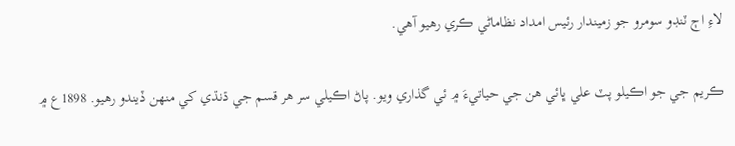لاءِ اڄ ٽنڊو سومرو جو زميندار رئيس امداد نظاماڻي ڪري رهيو آهي.

ڪريم جي جو اڪيلو پٽ علي ڀائي هن جي حياتيءَ ۾ ئي گذاري ويو. پاڻ اڪيلي سر هر قسم جي ڌنڌي کي منهن ڏيندو رهيو. 1898ع ۾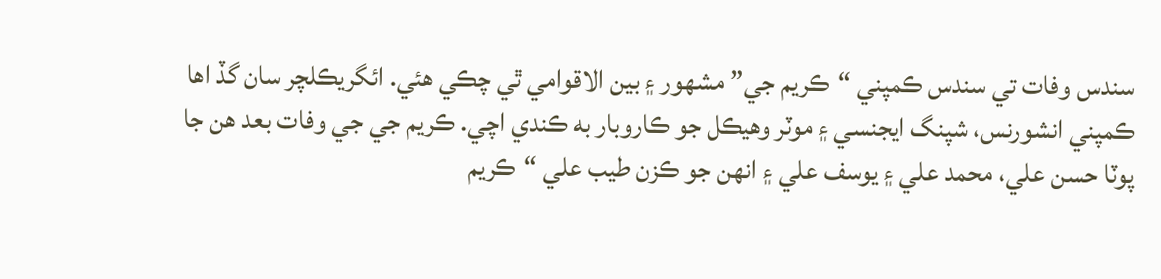سندس وفات تي سندس ڪمپني “ڪريم جي” مشهور ۽ بين الاقوامي ٿي چڪي هئي. ائگريڪلچر سان گڏ اها ڪمپني انشورنس، شپنگ ايجنسي ۽ موٽر وهيڪل جو ڪاروبار به ڪندي اچي. ڪريم جي جي وفات بعد هن جا پوٽا حسن علي، محمد علي ۽ يوسف علي ۽ انهن جو ڪزن طيب علي “ڪريم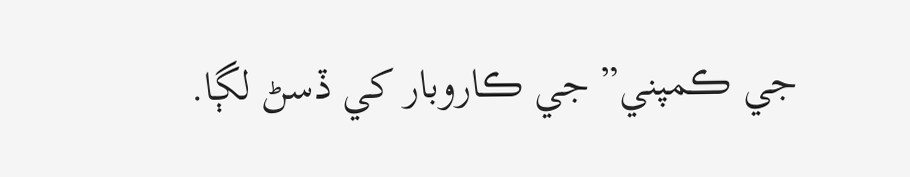جي ڪمپني” جي ڪاروبار کي ڏسڻ لڳا.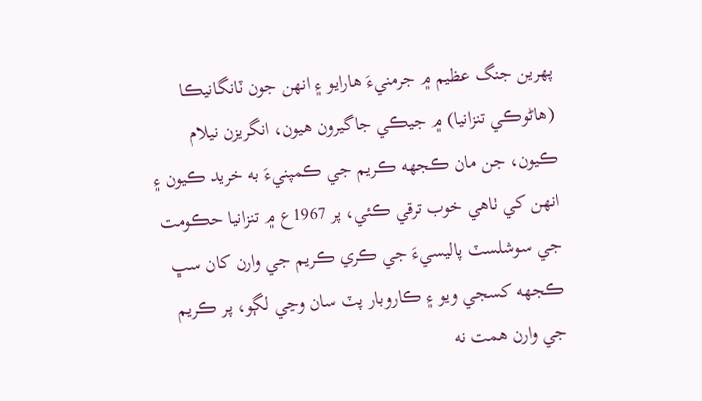پهرين جنگ عظيم ۾ جرمنيءَ هارايو ۽ انهن جون ٽانگانيڪا (هاڻوڪي تنزانيا) ۾ جيڪي جاگيرون هيون، انگريزن نيلام ڪيون، جن مان ڪجهه ڪريم جي ڪمپنيءَ به خريد ڪيون ۽ انهن کي ٺاهي خوب ترقي ڪئي، پر 1967ع ۾ تنزانيا حڪومت جي سوشلسٽ پاليسيءَ جي ڪري ڪريم جي وارن کان سڀ ڪجهه کسجي ويو ۽ ڪاروبار پٽ سان وڃي لڳو، پر ڪريم جي وارن همت نه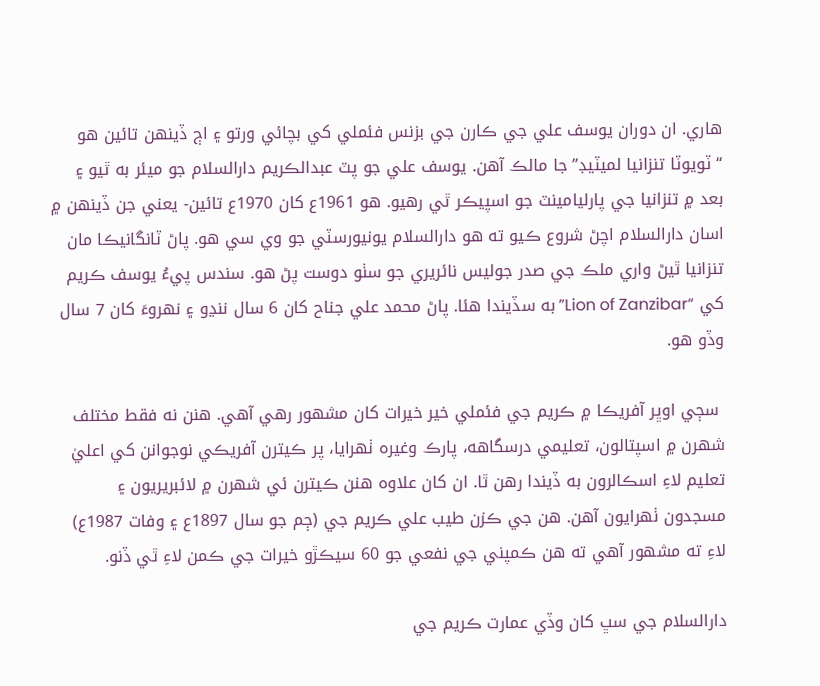هاري. ان دوران يوسف علي جي ڪارن جي بزنس فئملي کي بچائي ورتو ۽ اڄ ڏينهن تائين هو “ٽويوٽا تنزانيا لميٽيڊ” جا مالڪ آهن. يوسف علي جو پٽ عبدالڪريم دارالسلام جو ميئر به ٿيو ۽ بعد ۾ تنزانيا جي پارليامينٽ جو اسپيڪر ٿي رهيو. هو 1961ع کان 1970ع تائين- يعني جن ڏينهن ۾ اسان دارالسلام اچڻ شروع ڪيو ته هو دارالسلام يونيورسٽي جو وي سي هو. پاڻ ٽانگانيڪا مان تنزانيا ٿيڻ واري ملڪ جي صدر جوليس نائريري جو سٺو دوست پڻ هو. سندس پيءُ يوسف ڪريم کي “Lion of Zanzibar”به سڏيندا هئا. پاڻ محمد علي جناح کان 6 سال ننڍو ۽ نهروءَ کان 7 سال وڏو هو.

 سڄي اوڀر آفريڪا ۾ ڪريم جي فئملي خير خيرات کان مشهور رهي آهي. هنن نه فقط مختلف شهرن ۾ اسپتالون، تعليمي درسگاهه، پارڪ وغيره ٺهرايا، پر ڪيترن آفريڪي نوجوانن کي اعليٰ تعليم لاءِ اسڪالرون به ڏيندا رهن ٿا. ان کان علاوه هنن ڪيترن ئي شهرن ۾ لائبريريون ۽ مسجدون ٺهرايون آهن. هن جي ڪزن طيب علي ڪريم جي (ڄم جو سال 1897ع ۽ وفات 1987ع) لاءِ ته مشهور آهي ته هن ڪمپني جي نفعي جو 60 سيڪڙو خيرات جي ڪمن لاءِ ٿي ڏنو.

دارالسلام جي سڀ کان وڏي عمارت ڪريم جي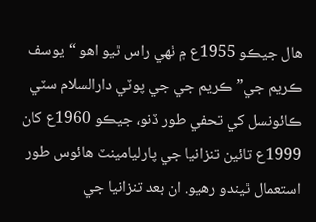هال جيڪو 1955ع ۾ ٺهي راس ٿيو اهو “يوسف ڪريم جي” ڪريم جي جي پوٽي دارالسلام سٽي ڪائونسل کي تحفي طور ڏنو، جيڪو 1960ع کان 1999ع تائين تنزانيا جي پارليامينٽ هائوس طور استعمال ٿيندو رهيو. ان بعد تنزانيا جي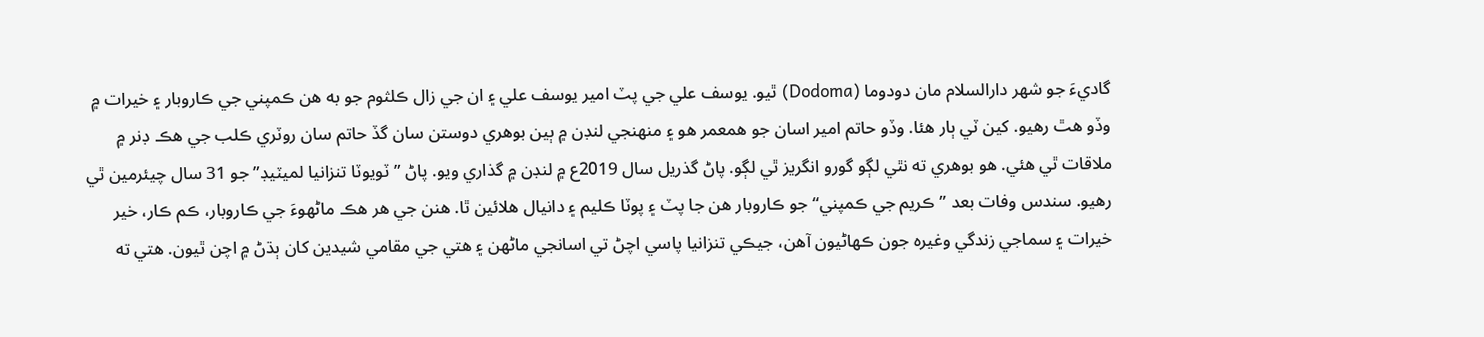گاديءَ جو شهر دارالسلام مان دودوما (Dodoma) ٿيو. يوسف علي جي پٽ امير يوسف علي ۽ ان جي زال ڪلثوم جو به هن ڪمپني جي ڪاروبار ۽ خيرات ۾ وڏو هٿ رهيو. کين ٽي ٻار هئا. وڏو حاتم امير اسان جو همعمر هو ۽ منهنجي لنڊن ۾ ٻين بوهري دوستن سان گڏ حاتم سان روٽري ڪلب جي هڪ ڊنر ۾ ملاقات ٿي هئي. هو بوهري ته نٿي لڳو گورو انگريز ٿي لڳو. پاڻ گذريل سال 2019ع ۾ لنڊن ۾ گذاري ويو. پاڻ ”ٽويوٽا تنزانيا لميٽيڊ” جو 31 سال چيئرمين ٿي رهيو. سندس وفات بعد ”ڪريم جي ڪمپني“ جو ڪاروبار هن جا پٽ ۽ پوٽا ڪليم ۽ دانيال هلائين ٿا. هنن جي هر هڪ ماڻهوءَ جي ڪاروبار، ڪم ڪار، خير خيرات ۽ سماجي زندگي وغيره جون ڪهاڻيون آهن، جيڪي تنزانيا پاسي اچڻ تي اسانجي ماڻهن ۽ هتي جي مقامي شيدين کان ٻڌڻ ۾ اچن ٿيون. هتي ته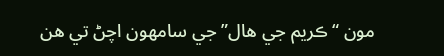مون “ڪريم جي هال” جي سامهون اچڻ تي هن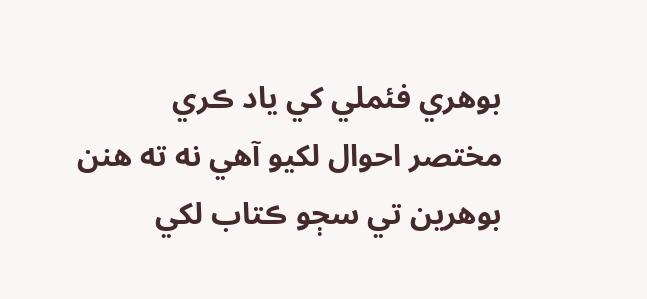بوهري فئملي کي ياد ڪري مختصر احوال لکيو آهي نه ته هنن بوهرين تي سڄو ڪتاب لکي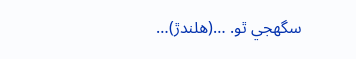سگهجي ٿو. …(هلندڙ)…